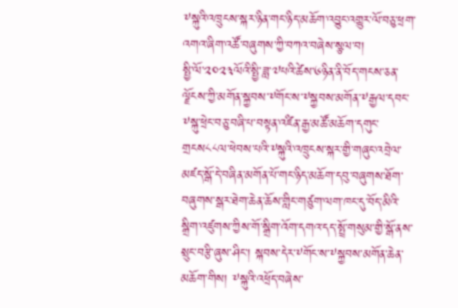༸སྐུའི་འཁྲུངས་སྐར་ཉིན་གང་ཉིད་མཆོག་འབྱུང་འགྱུར་ལོ་བཅུ་ཕྲག་འགའ་ཞིག་འཚོ་བཞུགས་ཀྱི་བཀའ་བཞེས་སྩལ་བ།
སྤྱི་ལོ་༢༠༢༣ལོའི་སྤྱི་ཟླ་༧པའི་ཚེས་༦ཉིན་ནི་བོད་གངས་ཅན་ལྗོངས་ཀྱི་མགོན་སྐྱབས་༸གོང་ས་༸སྐྱབས་མགོན་༸རྒྱལ་དབང་༸སྐུ་ཕྲེང་བཅུ་བཞི་པ་བསྟན་འཛིན་རྒྱ་མཚོ་མཆོག་དགུང་གྲངས༨༨ལ་ཕེབས་པའི་༸སྐུའི་འཁྲུངས་སྐར་གྱི་གཞུང་འབྲེལ་མཛད་སྒོ་དེ་བཞིན་མགོན་པོ་གང་ཉིད་མཆོག་དབུ་བཞུགས་ཐོག་བཞུགས་སྒར་ཐེག་ཆེན་ཆོས་གླིང་གཙུག་ལག་ཁང་དུ་བོད་མིའི་སྒྲིག་འཛུགས་ཀྱིས་གོ་སྒྲིག་འོག་དགའ་དད་སྤྲོ་གསུམ་གྱི་སྒོ་ནས་སྲུང་བརྩི་ཞུས་ཤིང་། སྐབས་དེར་༸གོང་ས་༸སྐྱབས་མགོན་ཆེན་མཆོག་གིས། ༸སྐུའི་འཕྲོད་བཞེས་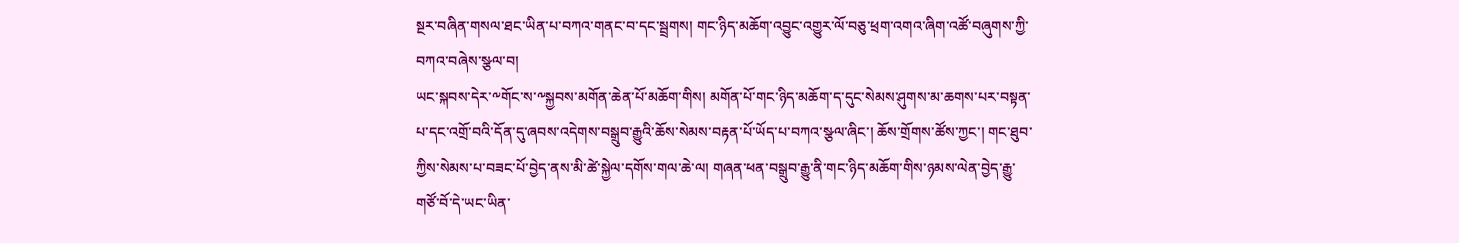སྔར་བཞིན་གསལ་ཐང་ཡིན་པ་བཀའ་གནང་བ་དང་སྦྲགས། གང་ཉིད་མཆོག་འབྱུང་འགྱུར་ལོ་བཅུ་ཕྲག་འགའ་ཞིག་འཚོ་བཞུགས་ཀྱི་བཀའ་བཞེས་སྩལ་བ།
ཡང་སྐབས་དེར་༸གོང་ས་༸སྐྱབས་མགོན་ཆེན་པོ་མཆོག་གིས། མགོན་པོ་གང་ཉིད་མཆོག་ད་དུང་སེམས་ཤུགས་མ་ཆགས་པར་བསྟན་པ་དང་འགྲོ་བའི་དོན་དུ་ཞབས་འདེགས་བསྒྲུབ་རྒྱུའི་ཆོས་སེམས་བརྟན་པོ་ཡོད་པ་བཀའ་སྩལ་ཞིང་། ཆོས་གྲོགས་ཚོས་ཀྱང་། གང་ཐུབ་ཀྱིས་སེམས་པ་བཟང་པོ་བྱེད་ནས་མི་ཚེ་སྐྱེལ་དགོས་གལ་ཆེ་ལ། གཞན་ཕན་བསྒྲུབ་རྒྱུ་ནི་གང་ཉིད་མཆོག་གིས་ཉམས་ལེན་བྱེད་རྒྱུ་གཙོ་བོ་དེ་ཡང་ཡིན་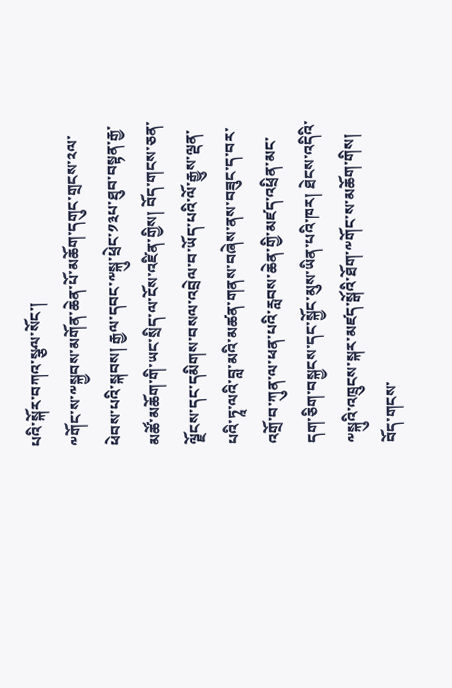པའི་སྐོར་བཀའ་སྩལ་སོང་།
༸གོང་ས་༸སྐྱབས་མགོན་ཆེན་པོ་མཆོག་དགུང་གྲངས་༢ལ་ཕེབས་པའི་སྐབས། རྒྱལ་དབང་༸སྐུ་ཕྲེང་༡༣པ་ཐུབ་བསྟན་རྒྱ་མཚོ་མཆོག་གི་ཡང་སྲིད་ལ་ངོས་འཛིན་གྱིས། བོད་གངས་ཅན་ལྗོངས་དང་དམིགས་བསལ་འབྲེལ་བ་ཡོད་པའི་ལོ་རྒྱུས་ལྡན་པའི་ཏཱ་ལའི་བླ་མའི་མཚན་གནས་བཞེས་ནས་བཟུང་ད་བར་འགྲོ་བ་ཀུན་ལ་ཕན་པའི་རླབས་ཆེན་གྱི་མཛད་འཕྲིན་མང་དག་ཅིག་བསྐྱངས་དང་སྐྱོང་མུས་ཡིན་པའི་ཁར། ཐེངས་འདིའི་༸སྐུའི་འཁྲུངས་སྐར་མཛད་སྒོའི་ཐོག་༸གོང་ས་མཆོག་གིས། བོད་གངས་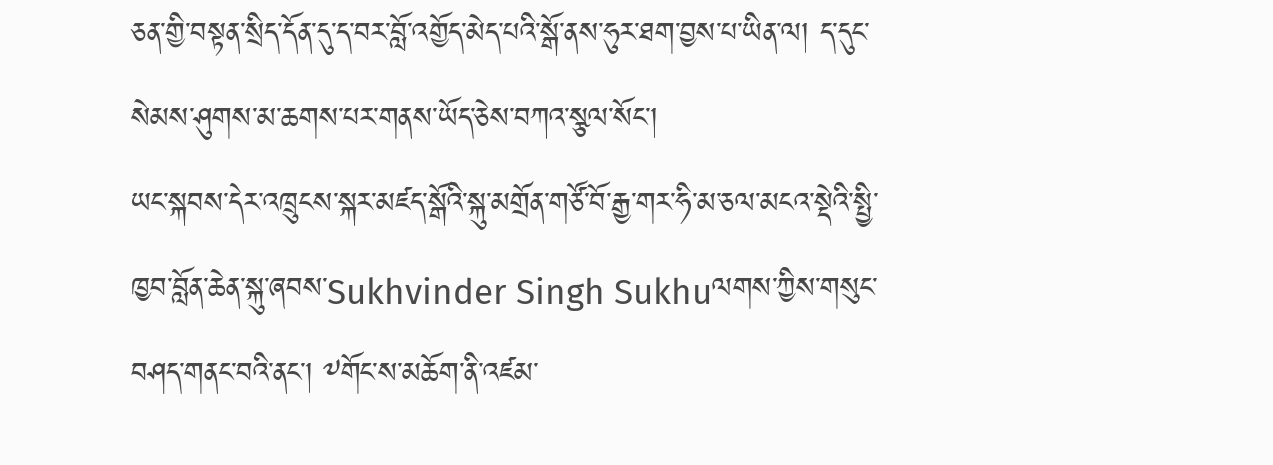ཅན་གྱི་བསྟན་སྲིད་དོན་དུ་ད་བར་བློ་འགྱོད་མེད་པའི་སྒོ་ནས་ཧུར་ཐག་བྱས་པ་ཡིན་ལ། ད་དུང་སེམས་ཤུགས་མ་ཆགས་པར་གནས་ཡོད་ཅེས་བཀའ་སྩལ་སོང་།
ཡང་སྐབས་དེར་འཁྲུངས་སྐར་མཛད་སྒོའི་སྐུ་མགྲོན་གཙོ་བོ་རྒྱ་གར་ཧི་མ་ཅལ་མངའ་སྡེའི་སྤྱི་ཁྱབ་བློན་ཆེན་སྐུ་ཞབས་Sukhvinder Singh Sukhuལགས་ཀྱིས་གསུང་བཤད་གནང་བའི་ནང་། ༸གོང་ས་མཆོག་ནི་འཛམ་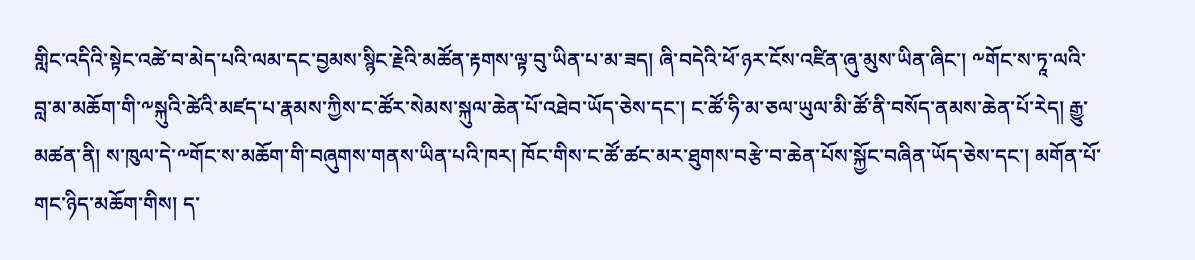གླིང་འདིའི་སྟེང་འཚེ་བ་མེད་པའི་ལམ་དང་བྱམས་སྙིང་རྗེའི་མཚོན་རྟགས་ལྟ་བུ་ཡིན་པ་མ་ཟད། ཞི་བདེའི་ཕོ་ཉར་ངོས་འཛིན་ཞུ་མུས་ཡིན་ཞིང་། ༸གོང་ས་ཏཱ་ལའི་བླ་མ་མཆོག་གི་༸སྐུའི་ཚེའི་མཛད་པ་རྣམས་ཀྱིས་ང་ཚོར་སེམས་སྐུལ་ཆེན་པོ་འཐེབ་ཡོད་ཅེས་དང་། ང་ཚོ་ཧི་མ་ཅལ་ཡུལ་མི་ཚོ་ནི་བསོད་ནམས་ཆེན་པོ་རེད། རྒྱུ་མཚན་ནི། ས་ཁུལ་དེ་༸གོང་ས་མཆོག་གི་བཞུགས་གནས་ཡིན་པའི་ཁར། ཁོང་གིས་ང་ཚོ་ཚང་མར་ཐུགས་བརྩེ་བ་ཆེན་པོས་སྐྱོང་བཞིན་ཡོད་ཅེས་དང་། མགོན་པོ་གང་ཉིད་མཆོག་གིས། ད་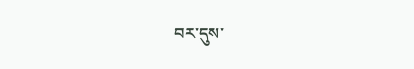བར་དུས་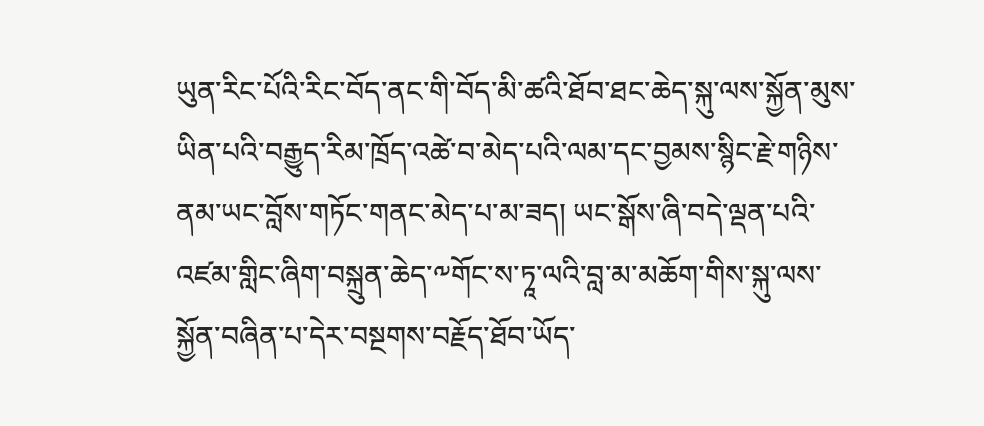ཡུན་རིང་པོའི་རིང་བོད་ནང་གི་བོད་མི་ཚའི་ཐོབ་ཐང་ཆེད་སྐུ་ལས་སྐྱོན་མུས་ཡིན་པའི་བརྒྱུད་རིམ་ཁྲོད་འཚེ་བ་མེད་པའི་ལམ་དང་བྱམས་སྙིང་རྗེ་གཉིས་ནམ་ཡང་བློས་གཏོང་གནང་མེད་པ་མ་ཟད། ཡང་སྒོས་ཞི་བདེ་ལྡན་པའི་འཛམ་གླིང་ཞིག་བསྐྲུན་ཆེད་༸གོང་ས་ཏཱ་ལའི་བླ་མ་མཆོག་གིས་སྐུ་ལས་སྐྱོན་བཞིན་པ་དེར་བསྔགས་བརྗོད་ཐོབ་ཡོད་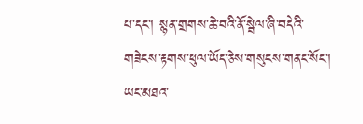པ་དང་། སྙན་གྲགས་ཆེ་བའི་ནོ་སྦེལ་ཞི་བདེའི་གཟེངས་རྟགས་ཕུལ་ཡོད་ཅེས་གསུངས་གནང་སོང་།
ཡང་མཐའ་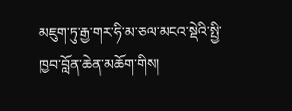མཇུག་ཏུ་རྒྱ་གར་ཧི་མ་ཅལ་མངའ་སྡེའི་སྤྱི་ཁྱབ་བློན་ཆེན་མཆོག་གིས།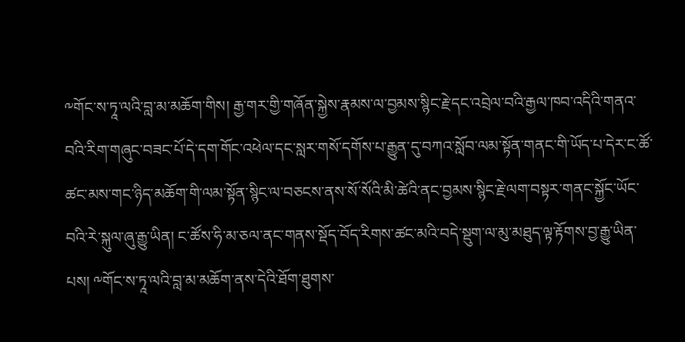༸གོང་ས་ཏཱ་ལའི་བླ་མ་མཆོག་གིས། རྒྱ་གར་གྱི་གཞོན་སྐྱེས་རྣམས་ལ་བྱམས་སྙིང་རྗེ་དང་འབྲེལ་བའི་རྒྱལ་ཁབ་འདིའི་གནའ་བའི་རིག་གཞུང་བཟང་པོ་དེ་དག་གོང་འཕེལ་དང་སླར་གསོ་དགོས་པ་རྒྱུན་དུ་བཀའ་སློབ་ལམ་སྟོན་གནང་གི་ཡོད་པ་དེར་ང་ཚོ་ཚང་མས་གང་ཉིད་མཆོག་གི་ལམ་སྟོན་སྙིང་ལ་བཅངས་ནས་སོ་སོའི་མི་ཚེའི་ནང་བྱམས་སྙིང་རྗེ་ལག་བསྟར་གནང་སྐྱོང་ཡོང་བའི་རེ་སྐུལ་ཞུ་རྒྱུ་ཡིན། ང་ཚོས་ཧི་མ་ཅལ་ནང་གནས་སྡོད་བོད་རིགས་ཚང་མའི་བདེ་སྡུག་ལ་མུ་མཐུད་ལྟ་རྟོགས་བྱ་རྒྱུ་ཡིན་པས། ༸གོང་ས་ཏཱ་ལའི་བླ་མ་མཆོག་ནས་དེའི་ཐོག་ཐུགས་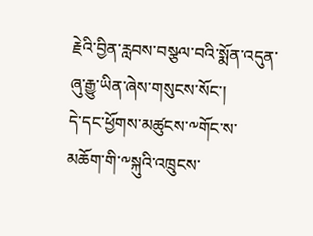རྗེའི་བྱིན་རླབས་བསྩལ་བའི་སྨོན་འདུན་ཞུ་རྒྱུ་ཡིན་ཞེས་གསུངས་སོང་།
དེ་དང་ཕྱོགས་མཚུངས་༸གོང་ས་མཆོག་གི་༸སྐུའི་འཁྲུངས་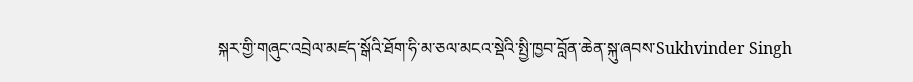སྐར་གྱི་གཞུང་འབྲེལ་མཛད་སྒོའི་ཐོག་ཧི་མ་ཅལ་མངའ་སྡེའི་སྤྱི་ཁྱབ་བློན་ཆེན་སྐུ་ཞབས་Sukhvinder Singh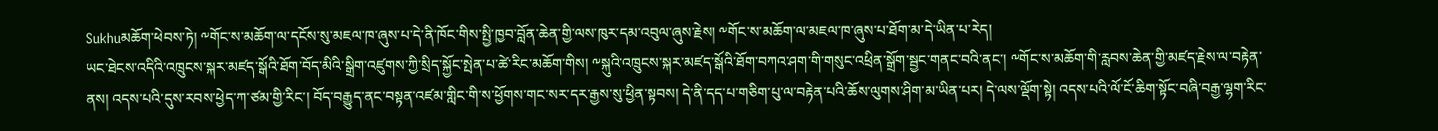Sukhuམཆོག་ཕེབས་ཏེ། ༸གོང་ས་མཆོག་ལ་དངོས་སུ་མཇལ་ཁ་ཞུས་པ་དེ་ནི་ཁོང་གིས་སྤྱི་ཁྱབ་བློན་ཆེན་གྱི་ལས་ཁུར་དམ་འབུལ་ཞུས་རྗེས། ༸གོང་ས་མཆོག་ལ་མཇལ་ཁ་ཞུས་པ་ཐོག་མ་དེ་ཡིན་པ་རེད།
ཡང་ཐེངས་འདིའི་འཁྲུངས་སྐར་མཛད་སྒོའི་ཐོག་བོད་མིའི་སྒྲིག་འཛུགས་ཀྱི་སྲིད་སྐྱོང་སྤེན་པ་ཚེ་རིང་མཆོག་གིས། ༸སྐུའི་འཁྲུངས་སྐར་མཛད་སྒོའི་ཐོག་བཀའ་ཤག་གི་གསུང་འཕྲིན་སྒྲོག་སྦྱང་གནང་བའི་ནང་། ༸གོང་ས་མཆོག་གི་རླབས་ཆེན་གྱི་མཛད་རྗེས་ལ་བརྟེན་ནས། འདས་པའི་དུས་རབས་ཕྱེད་ཀ་ཙམ་གྱི་རིང་། བོད་བརྒྱུད་ནང་བསྟན་འཛམ་གླིང་གི་ས་ཕྱོགས་གང་སར་དར་རྒྱས་སུ་ཕྱིན་སྟབས། དེ་ནི་དད་པ་གཅིག་པུ་ལ་བརྟེན་པའི་ཆོས་ལུགས་ཤིག་མ་ཡིན་པར། དེ་ལས་ལྡོག་སྟེ། འདས་པའི་ལོ་ངོ་ཆིག་སྟོང་བཞི་བརྒྱ་ལྷག་རིང་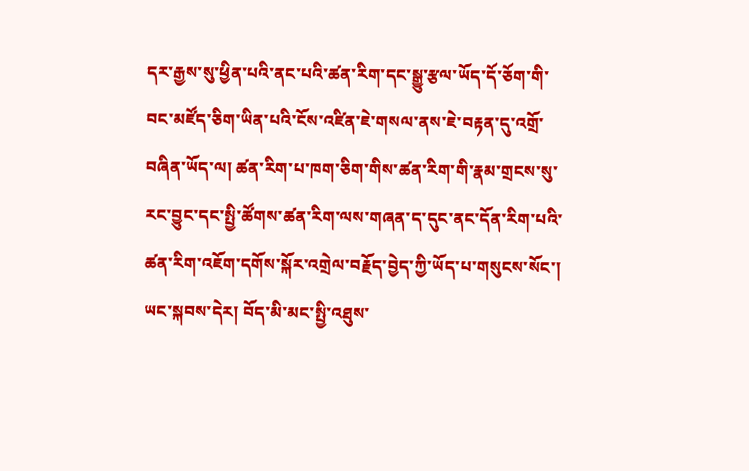དར་རྒྱས་སུ་ཕྱིན་པའི་ནང་པའི་ཚན་རིག་དང་སྒྱུ་རྩལ་ཡོད་དོ་ཅོག་གི་བང་མཛོད་ཅིག་ཡིན་པའི་ངོས་འཛིན་ཇེ་གསལ་ནས་ཇེ་བརྟན་དུ་འགྲོ་བཞིན་ཡོད་ལ། ཚན་རིག་པ་ཁག་ཅིག་གིས་ཚན་རིག་གི་རྣམ་གྲངས་སུ་རང་བྱུང་དང་སྤྱི་ཚོགས་ཚན་རིག་ལས་གཞན་ད་དུང་ནང་དོན་རིག་པའི་ཚན་རིག་འཇོག་དགོས་སྐོར་འགྲེལ་བརྗོད་བྱེད་ཀྱི་ཡོད་པ་གསུངས་སོང་།
ཡང་སྐབས་དེར། བོད་མི་མང་སྤྱི་འཐུས་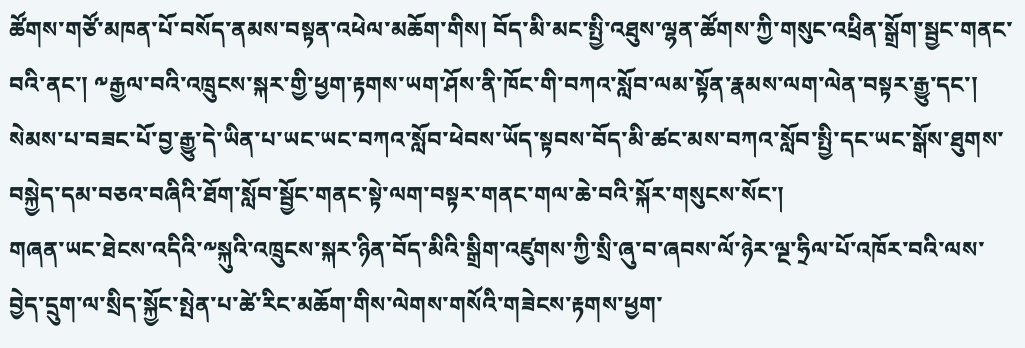ཚོགས་གཙོ་མཁན་པོ་བསོད་ནམས་བསྟན་འཕེལ་མཆོག་གིས། བོད་མི་མང་སྤྱི་འཐུས་ལྷན་ཚོགས་ཀྱི་གསུང་འཕྲིན་སྒྲོག་སྦྱང་གནང་བའི་ནང་། ༸རྒྱལ་བའི་འཁྲུངས་སྐར་གྱི་ཕྱག་རྟགས་ཡག་ཤོས་ནི་ཁོང་གི་བཀའ་སློབ་ལམ་སྟོན་རྣམས་ལག་ལེན་བསྟར་རྒྱུ་དང་། སེམས་པ་བཟང་པོ་བྱ་རྒྱུ་དེ་ཡིན་པ་ཡང་ཡང་བཀའ་སློབ་ཕེབས་ཡོད་སྟབས་བོད་མི་ཚང་མས་བཀའ་སློབ་སྤྱི་དང་ཡང་སྒོས་ཐུགས་བསྐྱེད་དམ་བཅའ་བཞིའི་ཐོག་སློབ་སྦྱོང་གནང་སྟེ་ལག་བསྟར་གནང་གལ་ཆེ་བའི་སྐོར་གསུངས་སོང་།
གཞན་ཡང་ཐེངས་འདིའི་༸སྐུའི་འཁྲུངས་སྐར་ཉིན་བོད་མིའི་སྒྲིག་འཛུགས་ཀྱི་སྲི་ཞུ་བ་ཞབས་ལོ་ཉེར་ལྔ་ཧྲིལ་པོ་འཁོར་བའི་ལས་བྱེད་དྲུག་ལ་སྲིད་སྐྱོང་སྤེན་པ་ཚེ་རིང་མཆོག་གིས་ལེགས་གསོའི་གཟེངས་རྟགས་ཕྱག་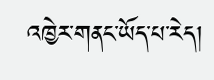འཁྱེར་གནང་ཡོད་པ་རེད།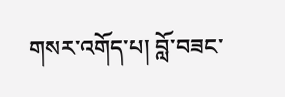གསར་འགོད་པ། བློ་བཟང་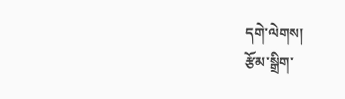དགེ་ལེགས།
རྩོམ་སྒྲིག་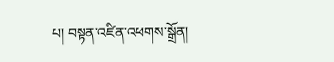པ། བསྟན་འཛིན་འཕགས་སྒྲོན།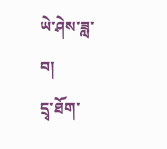ཡེ་ཤེས་ཟླ་བ།
དྲྭ་ཐོག་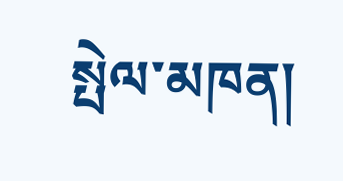སྤེལ་མཁན།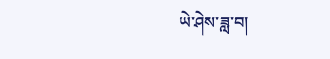ཡེ་ཤེས་ཟླ་བ།